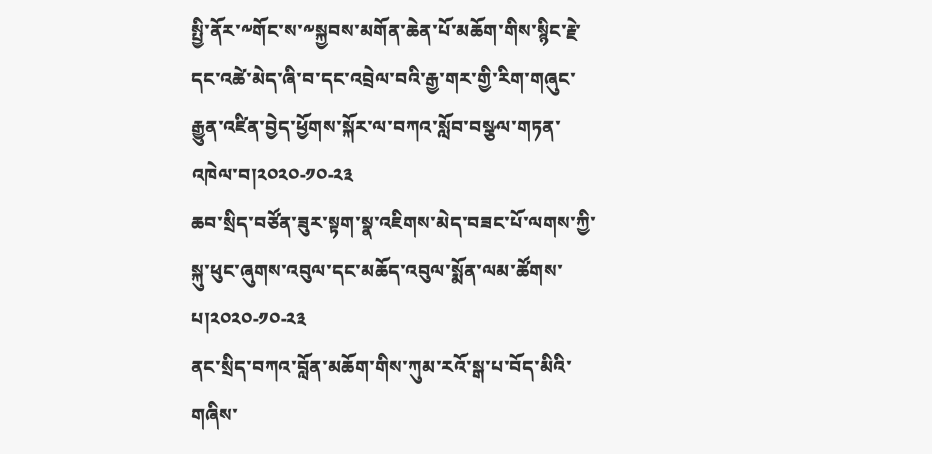སྤྱི་ནོར་༸གོང་ས་༸སྐྱབས་མགོན་ཆེན་པོ་མཆོག་གིས་སྙིང་རྗེ་དང་འཚེ་མེད་ཞི་བ་དང་འབྲེལ་བའི་རྒྱ་གར་གྱི་རིག་གཞུང་རྒྱུན་འཛིན་བྱེད་ཕྱོགས་སྐོར་ལ་བཀའ་སློབ་བསྩལ་གཏན་འཁེལ་བ།༢༠༢༠-༡༠-༢༣
ཆབ་སྲིད་བཙོན་ཟུར་སྟག་སྣ་འཇིགས་མེད་བཟང་པོ་ལགས་ཀྱི་སྐུ་ཕུང་ཞུགས་འབུལ་དང་མཆོད་འབུལ་སྨོན་ལམ་ཚོགས་པ།༢༠༢༠-༡༠-༢༣
ནང་སྲིད་བཀའ་བློན་མཆོག་གིས་ཀུམ་རའོ་སྒ་པ་བོད་མིའི་གཞིས་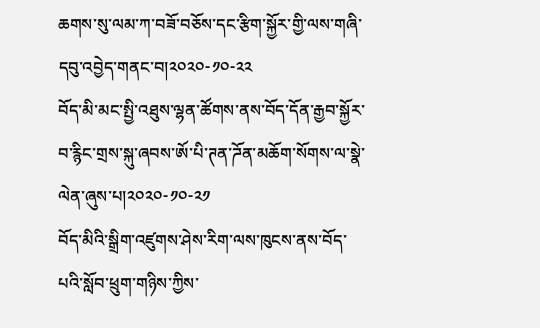ཆགས་སུ་ལམ་ཀ་བཟོ་བཅོས་དང་རྩིག་སྐྱོར་གྱི་ལས་གཞི་དབུ་འབྱེད་གནང་བ།༢༠༢༠-༡༠-༢༢
བོད་མི་མང་སྤྱི་འཐུས་ལྷན་ཚོགས་ནས་བོད་དོན་རྒྱབ་སྐྱོར་བ་རྙིང་གྲས་སྐུ་ཞབས་ཨོ་པི་ཊན་ཌོན་མཆོག་སོགས་ལ་སྣེ་ལེན་ཞུས་པ།༢༠༢༠-༡༠-༢༡
བོད་མིའི་སྒྲིག་འཛུགས་ཤེས་རིག་ལས་ཁུངས་ནས་བོད་པའི་སློབ་ཕྲུག་གཉིས་ཀྱིས་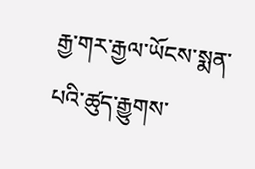རྒྱ་གར་རྒྱལ་ཡོངས་སྨན་པའི་ཚུད་རྒྱུགས་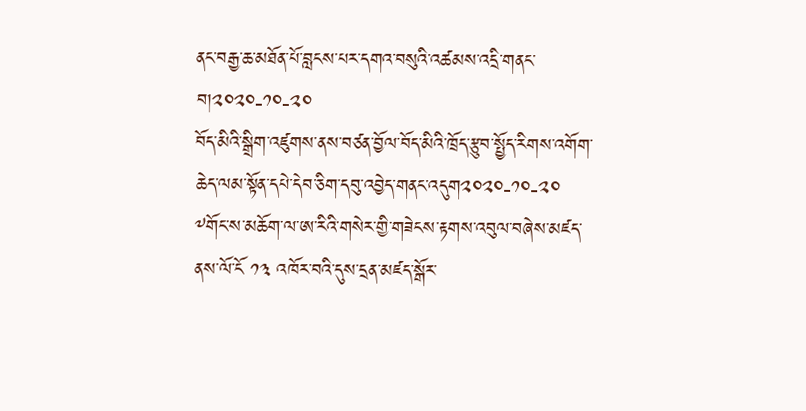ནང་བརྒྱ་ཆ་མཐོན་པོ་བླངས་པར་དགའ་བསུའི་འཚམས་འདྲི་གནང་བ།༢༠༢༠-༡༠-༢༠
བོད་མིའི་སྒྲིག་འཛུགས་ནས་བཙན་བྱོལ་བོད་མིའི་ཁྲོད་རྩུབ་སྤྱོད་རིགས་འགོག་ཆེད་ལམ་སྟོན་དཔེ་དེབ་ཅིག་དབུ་འབྱེད་གནང་འདུག༢༠༢༠-༡༠-༢༠
༸གོང་ས་མཆོག་ལ་ཨ་རིའི་གསེར་གྱི་གཟེངས་རྟགས་འབུལ་བཞེས་མཛད་ནས་ལོ་ངོ ༡༣ འཁོར་བའི་དུས་དྲན་མཛད་སྒོར་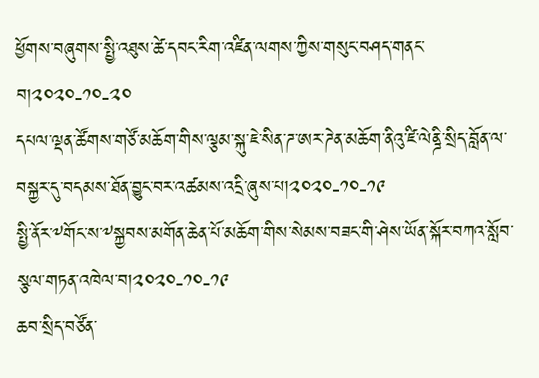ཕྱོགས་བཞུགས་སྤྱི་འཐུས་ཚེ་དབང་རིག་འཛིན་ལགས་ཀྱིས་གསུང་བཤད་གནང་བ།༢༠༢༠-༡༠-༢༠
དཔལ་ལྡན་ཚོགས་གཙོ་མཆོག་གིས་ལྕམ་སྐུ་ཇེ་སིན་ཌ་ཨར་ཌེན་མཆོག་ནིའུ་ཛི་ལེནྜི་སྲིད་བློན་ལ་བསྐྱར་དུ་བདམས་ཐོན་བྱུང་བར་འཚམས་འདྲི་ཞུས་པ།༢༠༢༠-༡༠-༡༩
སྤྱི་ནོར་༸གོང་ས་༸སྐྱབས་མགོན་ཆེན་པོ་མཆོག་གིས་སེམས་བཟང་གི་ཤེས་ཡོན་སྐོར་བཀའ་སློབ་སྩལ་གཏན་འཁེལ་བ།༢༠༢༠-༡༠-༡༩
ཆབ་སྲིད་བཙོན་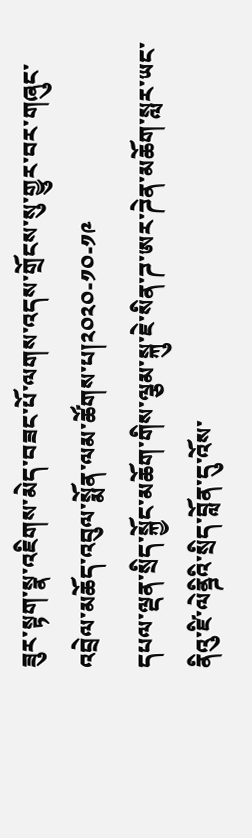ཟུར་སྟག་སྣ་འཇིགས་མེད་བཟང་པོ་ལགས་འདས་གྲོངས་སུ་གྱུར་བར་གཞུང་འབྲེལ་མཆོད་འབུལ་སྨོན་ལམ་ཚོགས་པ།༢༠༢༠-༡༠-༡༩
དཔལ་ལྡན་སྲིད་སྐྱོང་མཆོག་གིས་ལྕམ་སྐུ་ཇེ་སིན་ཌ་ཨར་ཌེན་མཆོག་སླར་ཡང་ནིའུ་ཛི་ལེནྜིའི་སྲིད་བློན་དུ་འོས་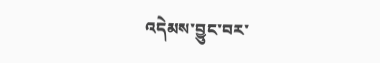འདེམས་བྱུང་བར་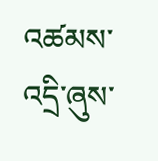འཚམས་འདྲི་ཞུས་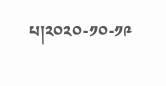པ།༢༠༢༠-༡༠-༡༩